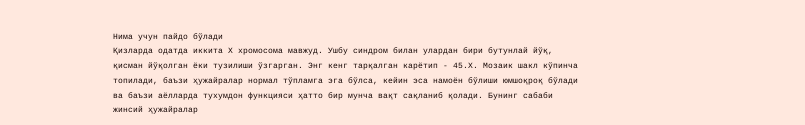Нима учун пайдо бўлади
Қизларда одатда иккита Х хромосома мавжуд. Ушбу синдром билан улардан бири бутунлай йўқ, қисман йўқолган ёки тузилиши ўзгарган. Энг кенг тарқалган карётип - 45.Х. Мозаик шакл кўпинча топилади, баъзи ҳужайралар нормал тўпламга эга бўлса, кейин эса намоён бўлиши юмшоқроқ бўлади ва баъзи аёлларда тухумдон функцияси ҳатто бир мунча вақт сақланиб қолади. Бунинг сабаби жинсий ҳужайралар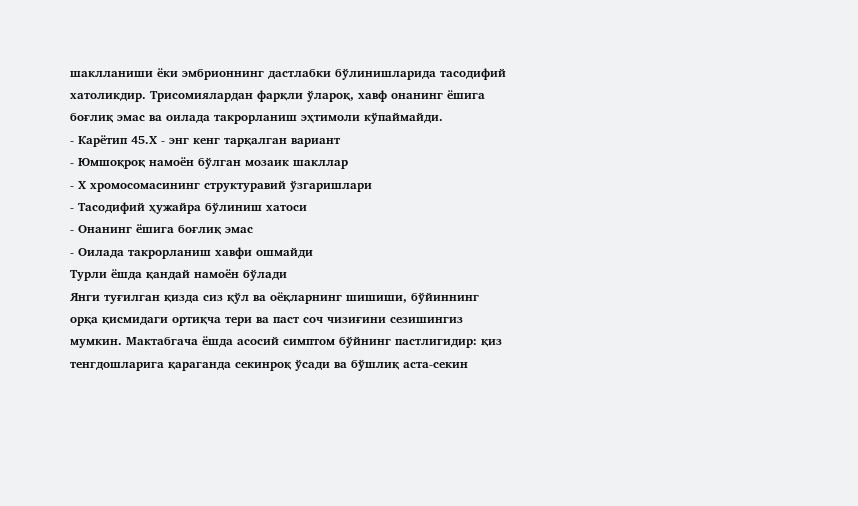шаклланиши ёки эмбрионнинг дастлабки бўлинишларида тасодифий хатоликдир. Трисомиялардан фарқли ўлароқ, хавф онанинг ёшига боғлиқ эмас ва оилада такрорланиш эҳтимоли кўпаймайди.
- Карётип 45.Х - энг кенг тарқалган вариант
- Юмшоқроқ намоён бўлган мозаик шакллар
- Х хромосомасининг структуравий ўзгаришлари
- Тасодифий ҳужайра бўлиниш хатоси
- Онанинг ёшига боғлиқ эмас
- Оилада такрорланиш хавфи ошмайди
Турли ёшда қандай намоён бўлади
Янги туғилган қизда сиз қўл ва оёқларнинг шишиши, бўйиннинг орқа қисмидаги ортиқча тери ва паст соч чизиғини сезишингиз мумкин. Мактабгача ёшда асосий симптом бўйнинг пастлигидир: қиз тенгдошларига қараганда секинроқ ўсади ва бўшлиқ аста-секин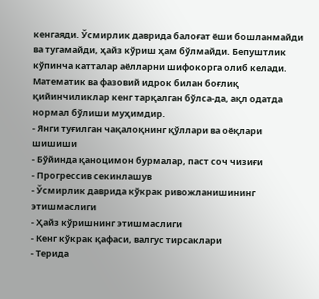кенгаяди. Ўсмирлик даврида балоғат ёши бошланмайди ва тугамайди, ҳайз кўриш ҳам бўлмайди. Бепуштлик кўпинча катталар аёлларни шифокорга олиб келади. Математик ва фазовий идрок билан боғлиқ қийинчиликлар кенг тарқалган бўлса-да, ақл одатда нормал бўлиши муҳимдир.
- Янги туғилган чақалоқнинг қўллари ва оёқлари шишиши
- Бўйинда қаноцимон бурмалар, паст соч чизиғи
- Прогрессив секинлашув
- Ўсмирлик даврида кўкрак ривожланишининг этишмаслиги
- Ҳайз кўришнинг этишмаслиги
- Кенг кўкрак қафаси, валгус тирсаклари
- Терида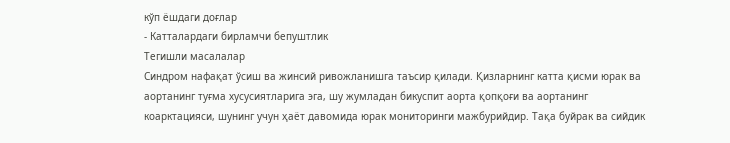кўп ёшдаги доғлар
- Катталардаги бирламчи бепуштлик
Тегишли масалалар
Синдром нафақат ўсиш ва жинсий ривожланишга таъсир қилади. Қизларнинг катта қисми юрак ва аортанинг туғма хусусиятларига эга, шу жумладан бикуспит аорта қопқоғи ва аортанинг коарктацияси, шунинг учун ҳаёт давомида юрак мониторинги мажбурийдир. Тақа буйрак ва сийдик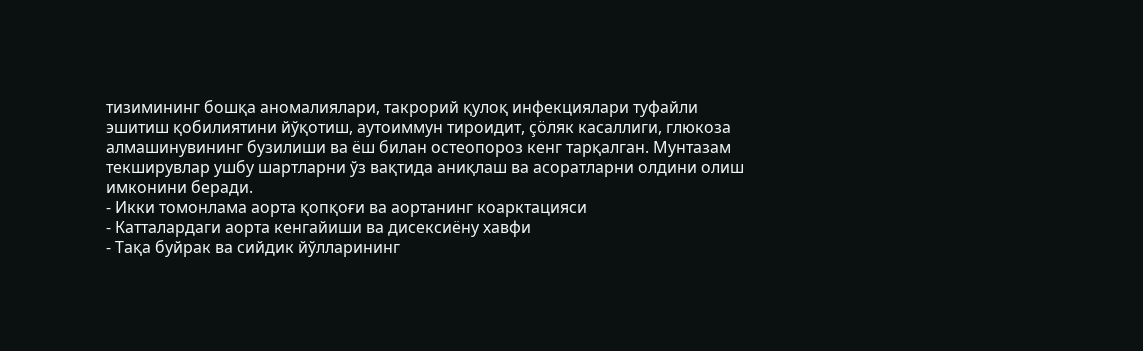тизимининг бошқа аномалиялари, такрорий қулоқ инфекциялари туфайли эшитиш қобилиятини йўқотиш, аутоиммун тироидит, çöляк касаллиги, глюкоза алмашинувининг бузилиши ва ёш билан остеопороз кенг тарқалган. Мунтазам текширувлар ушбу шартларни ўз вақтида аниқлаш ва асоратларни олдини олиш имконини беради.
- Икки томонлама аорта қопқоғи ва аортанинг коарктацияси
- Катталардаги аорта кенгайиши ва дисексиёну хавфи
- Тақа буйрак ва сийдик йўлларининг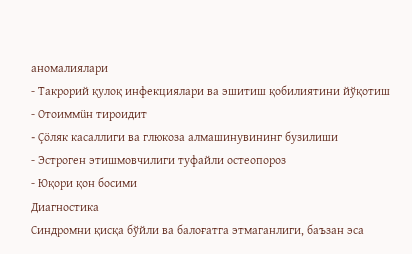аномалиялари
- Такрорий қулоқ инфекциялари ва эшитиш қобилиятини йўқотиш
- Отоиммüн тироидит
- Çöляк касаллиги ва глюкоза алмашинувининг бузилиши
- Эстроген этишмовчилиги туфайли остеопороз
- Юқори қон босими
Диагностика
Синдромни қисқа бўйли ва балоғатга этмаганлиги, баъзан эса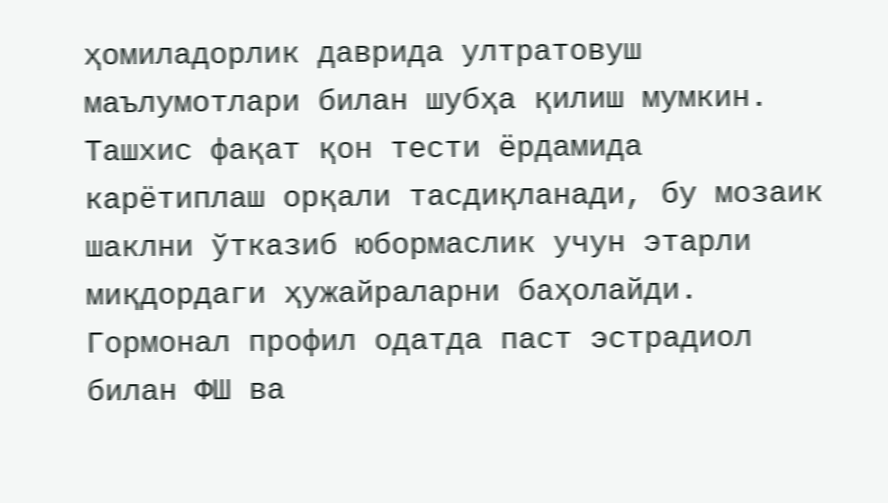ҳомиладорлик даврида ултратовуш маълумотлари билан шубҳа қилиш мумкин. Ташхис фақат қон тести ёрдамида карётиплаш орқали тасдиқланади, бу мозаик шаклни ўтказиб юбормаслик учун этарли миқдордаги ҳужайраларни баҳолайди. Гормонал профил одатда паст эстрадиол билан ФШ ва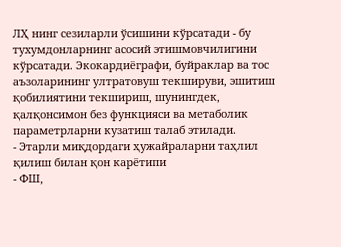ЛҲ нинг сезиларли ўсишини кўрсатади - бу тухумдонларнинг асосий этишмовчилигини кўрсатади. Экокардиёграфи, буйраклар ва тос аъзоларининг ултратовуш текшируви, эшитиш қобилиятини текшириш, шунингдек, қалқонсимон без функцияси ва метаболик параметрларни кузатиш талаб этилади.
- Этарли миқдордаги ҳужайраларни таҳлил қилиш билан қон карётипи
- ФШ,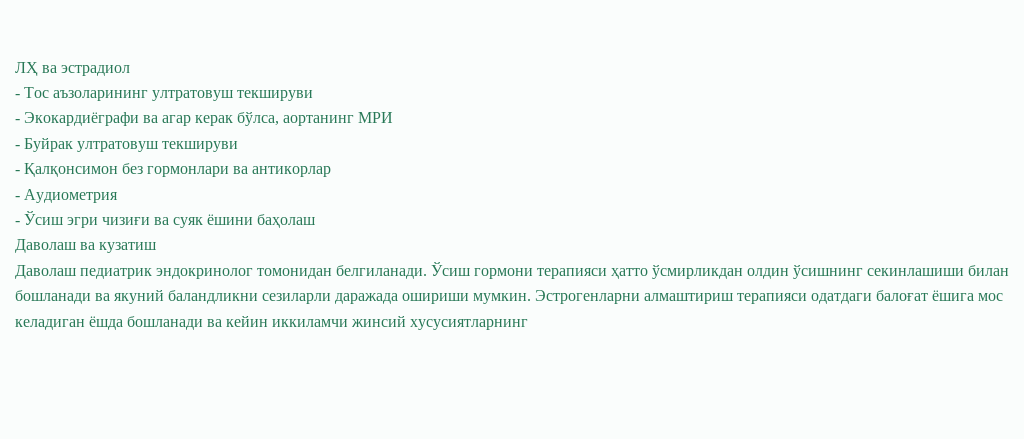ЛҲ ва эстрадиол
- Тос аъзоларининг ултратовуш текшируви
- Экокардиёграфи ва агар керак бўлса, аортанинг МРИ
- Буйрак ултратовуш текшируви
- Қалқонсимон без гормонлари ва антикорлар
- Аудиометрия
- Ўсиш эгри чизиғи ва суяк ёшини баҳолаш
Даволаш ва кузатиш
Даволаш педиатрик эндокринолог томонидан белгиланади. Ўсиш гормони терапияси ҳатто ўсмирликдан олдин ўсишнинг секинлашиши билан бошланади ва якуний баландликни сезиларли даражада ошириши мумкин. Эстрогенларни алмаштириш терапияси одатдаги балоғат ёшига мос келадиган ёшда бошланади ва кейин иккиламчи жинсий хусусиятларнинг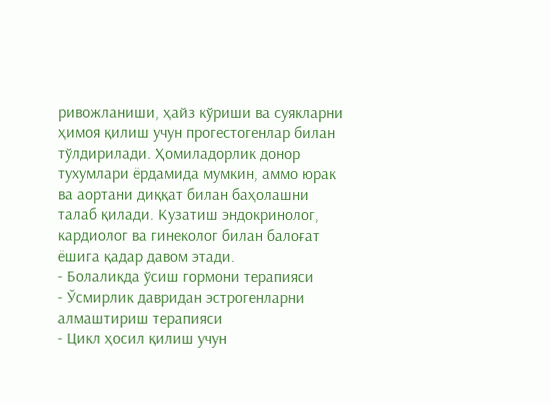ривожланиши, ҳайз кўриши ва суякларни ҳимоя қилиш учун прогестогенлар билан тўлдирилади. Ҳомиладорлик донор тухумлари ёрдамида мумкин, аммо юрак ва аортани диққат билан баҳолашни талаб қилади. Кузатиш эндокринолог, кардиолог ва гинеколог билан балоғат ёшига қадар давом этади.
- Болаликда ўсиш гормони терапияси
- Ўсмирлик давридан эстрогенларни алмаштириш терапияси
- Цикл ҳосил қилиш учун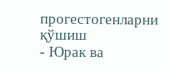прогестогенларни қўшиш
- Юрак ва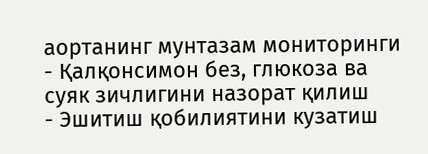аортанинг мунтазам мониторинги
- Қалқонсимон без, глюкоза ва суяк зичлигини назорат қилиш
- Эшитиш қобилиятини кузатиш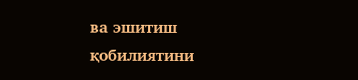ва эшитиш қобилиятини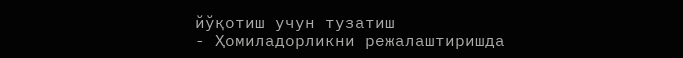йўқотиш учун тузатиш
- Ҳомиладорликни режалаштиришда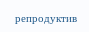репродуктив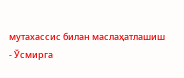мутахассис билан маслаҳатлашиш
- Ўсмирга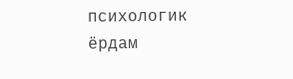психологик ёрдам